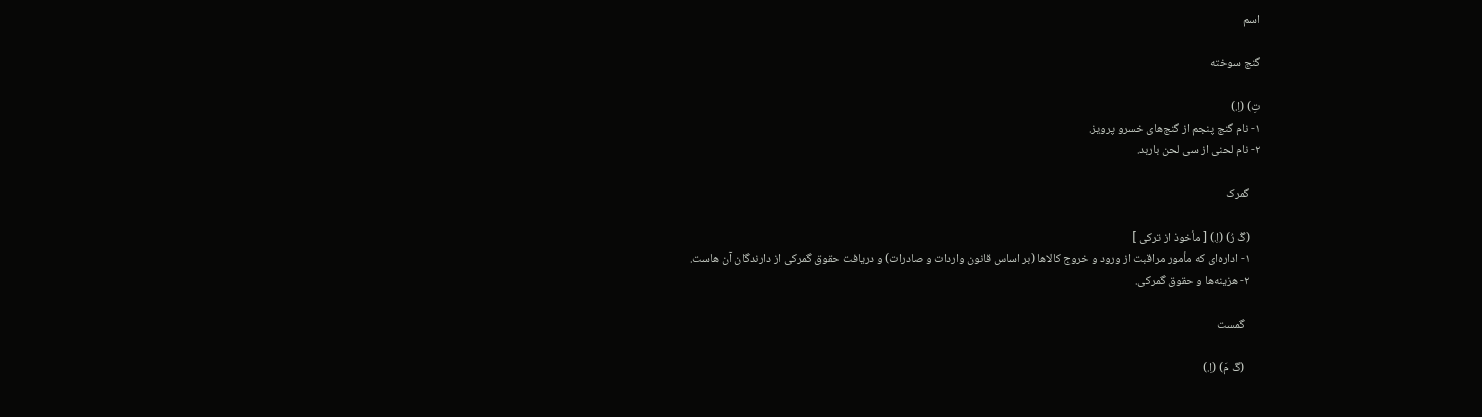اسم

گنج سوخته

تِ) (اِ.)
۱- نام گنج پنجم از گنج‌های خسرو پرویز.
۲- نام لحنی از سی لحن باربد.

    گمرک

    (گُ رُ) (اِ.) [ مأخوذ از ترکی ]
    ۱- اداره‌ای که مأمور مراقبت از ورود و خروج کالاها (بر اساس قانون واردات و صادرات) و دریافت حقوق گمرکی از دارندگان آن هاست.
    ۲- هزینه‌ها و حقوق گمرکی.

      گمست

      (گَ مَ) (اِ.)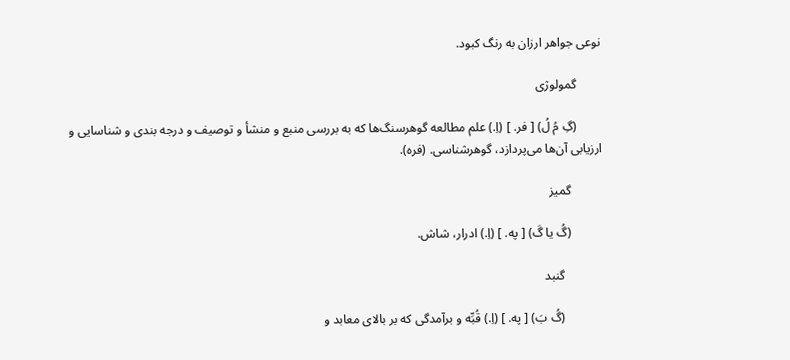نوعی جواهر ارزان به رنگ کبود.

        گمولوژی

        (گِ مُ لُ) [ فر. ] (اِ.) علم مطالعه گوهرسنگ‌ها که به بررسی منبع و منشأ و توصیف و درجه بندی و شناسایی و ارزیابی آن‌ها می‌پردازد، گوهرشناسی. (فره).

          گمیز

          (گُ یا گَ) [ په. ] (اِ.) ادرار، شاش.

            گنبد

            (گُ بَ) [ په. ] (اِ.) قُبِّه و برآمدگی که بر بالای معابد و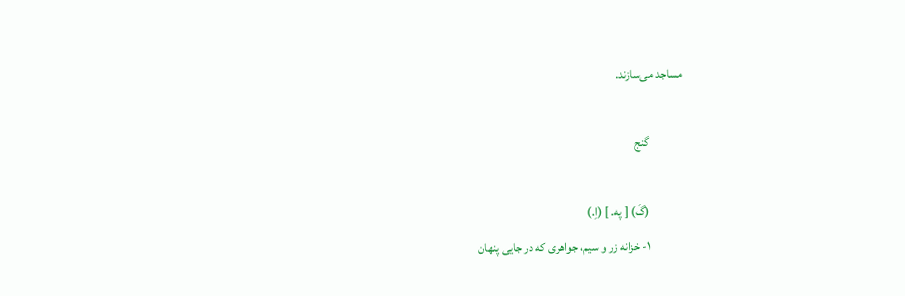مساجد می‌سازند.

              گنج

              (گَ) [ په. ] (اِ.)
              ۱- خزانه زر و سیم، جواهری که در جایی پنهان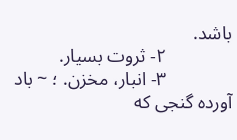باشد.
              ۲- ثروت بسیار.
              ۳- انبار، مخزن. ؛ ~ باد آورده گنجی که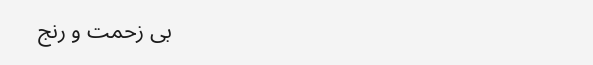بی زحمت و رنج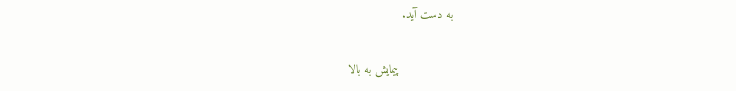به دست آید.

                پیمایش به بالا